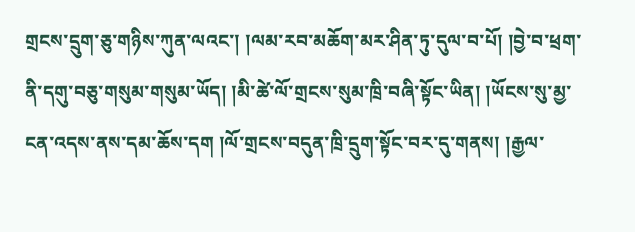གྲངས་དྲུག་ཅུ་གཉིས་ཀུན་ལའང་། །ལམ་རབ་མཆོག་མར་ཤིན་ཏུ་དུལ་བ་པོ། །བྱེ་བ་ཕྲག་ནི་དགུ་བཅུ་གསུམ་གསུམ་ཡོད། །མི་ཚེ་ལོ་གྲངས་སུམ་ཁྲི་བཞི་སྟོང་ཡིན། །ཡོངས་སུ་མྱ་ངན་འདས་ནས་དམ་ཆོས་དག །ལོ་གྲངས་བདུན་ཁྲི་དྲུག་སྟོང་བར་དུ་གནས། །རྒྱལ་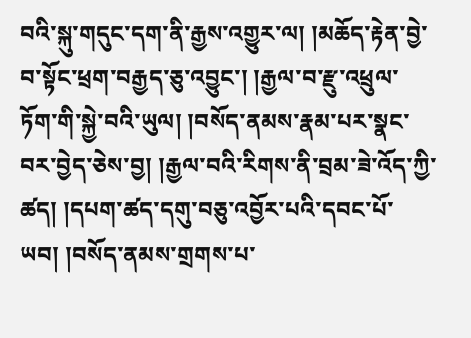བའི་སྐུ་གདུང་དག་ནི་རྒྱས་འགྱུར་ལ། །མཆོད་རྟེན་བྱེ་བ་སྟོང་ཕྲག་བརྒྱད་ཅུ་འབྱུང་། །རྒྱལ་བ་རྫུ་འཕྲུལ་ཏོག་གི་སྐྱེ་བའི་ཡུལ། །བསོད་ནམས་རྣམ་པར་སྣང་བར་བྱེད་ཅེས་བྱ། །རྒྱལ་བའི་རིགས་ནི་བྲམ་ཟེ་འོད་ཀྱི་ཚད། །དཔག་ཚད་དགུ་བཅུ་འབྱོར་པའི་དབང་པོ་ཡབ། །བསོད་ནམས་གྲགས་པ་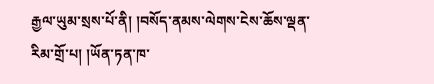རྒྱལ་ཡུམ་སྲས་པོ་ནི། །བསོད་ནམས་ལེགས་ངེས་ཆོས་ལྡན་རིམ་གྲོ་པ། །ཡོན་ཏན་ཁ་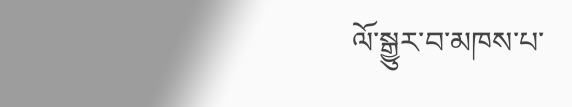ལོ་སྒྱུར་བ་མཁས་པ་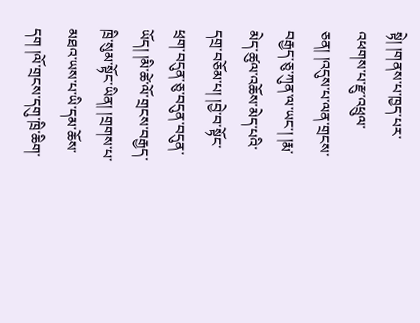སྟེ། །གནས་པ་ཁྱད་པར་འཕགས་པ་རྫུ་འཕྲུལ་ཅན། །འདུས་པ་ལན་གྲངས་བརྒྱད་ཅུ་ཀུན་ལ་ཡང་། །རྨ་མེད་ཚུལ་འཆོས་མེད་པའི་དགྲ་བཅོམ་པ། །བྱེ་བ་སྟོང་ཕྲག་བདུན་ཅུ་བདུན་བདུན་ཡོད། །མི་ཚེ་ལོ་གྲངས་བརྒྱད་ཁྲི་སུམ་སྟོང་ཡིན། །གྲགས་པ་མཐའ་ཡས་པ་ཡི་དམ་ཆོས་དག །ལོ་གྲངས་དགུ་ཁྲི་ཆིག་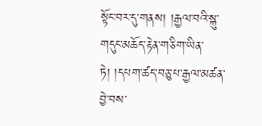སྟོང་བར་དུ་གནས། །རྒྱལ་བའི་སྐུ་གདུང་མཆོད་རྟེན་གཅིག་ཡིན་ཏེ། །དཔག་ཚད་བཅུ་པ་རྒྱལ་མཚན་བྱེ་བས་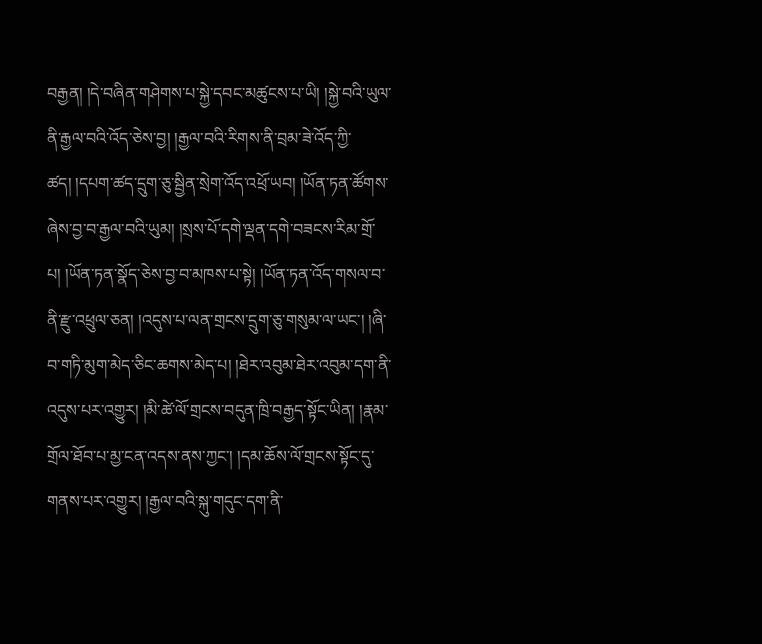བརྒྱན། །དེ་བཞིན་གཤེགས་པ་སྐྱེ་དབང་མཚུངས་པ་ཡི། །སྐྱེ་བའི་ཡུལ་ནི་རྒྱལ་བའི་འོད་ཅེས་བྱ། །རྒྱལ་བའི་རིགས་ནི་བྲམ་ཟེ་འོད་ཀྱི་ཚད། །དཔག་ཚད་དྲུག་ཅུ་སྦྱིན་སྲེག་འོད་འཕྲོ་ཡབ། །ཡོན་ཏན་ཚོགས་ཞེས་བྱ་བ་རྒྱལ་བའི་ཡུམ། །སྲས་པོ་དགེ་ལྡན་དགེ་བཟངས་རིམ་གྲོ་པ། །ཡོན་ཏན་སྣོད་ཅེས་བྱ་བ་མཁས་པ་སྟེ། །ཡོན་ཏན་འོད་གསལ་བ་ནི་རྫུ་འཕྲུལ་ཅན། །འདུས་པ་ལན་གྲངས་དྲུག་ཅུ་གསུམ་ལ་ཡང་། །ཞི་བ་གཏི་མུག་མེད་ཅིང་ཆགས་མེད་པ། །ཐེར་འབུམ་ཐེར་འབུམ་དག་ནི་འདུས་པར་འགྱུར། །མི་ཚེ་ལོ་གྲངས་བདུན་ཁྲི་བརྒྱད་སྟོང་ཡིན། །རྣམ་གྲོལ་ཐོབ་པ་མྱ་ངན་འདས་ནས་ཀྱང་། །དམ་ཆོས་ལོ་གྲངས་སྟོང་དུ་གནས་པར་འགྱུར། །རྒྱལ་བའི་སྐུ་གདུང་དག་ནི་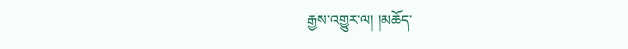རྒྱས་འགྱུར་ལ། །མཆོད་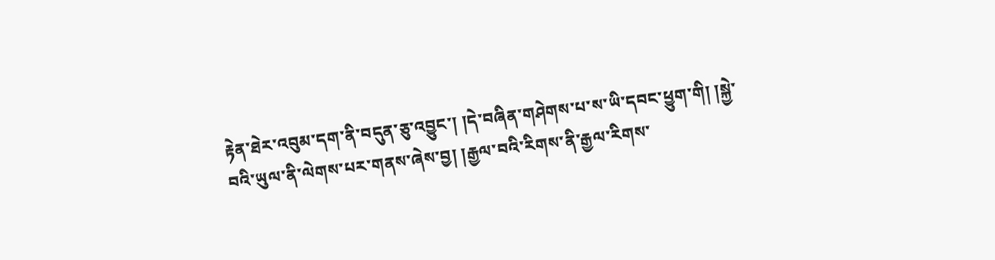རྟེན་ཐེར་འབུམ་དག་ནི་བདུན་ཅུ་འབྱུང་། །དེ་བཞིན་གཤེགས་པ་ས་ཡི་དབང་ཕྱུག་གི། །སྐྱེ་བའི་ཡུལ་ནི་ལེགས་པར་གནས་ཞེས་བྱ། །རྒྱལ་བའི་རིགས་ནི་རྒྱལ་རིགས་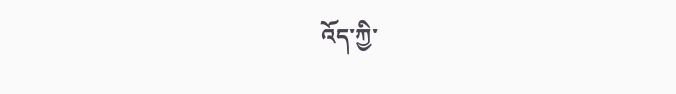འོད་ཀྱི་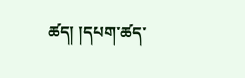ཚད། །དཔག་ཚད་